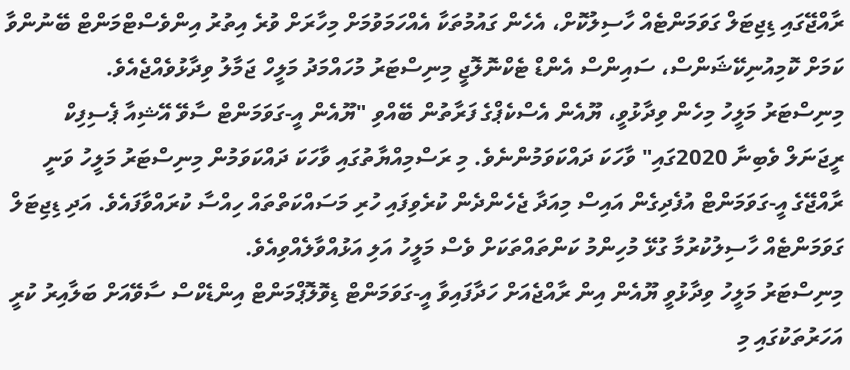ރާއްޖޭގައި ޑިޖިޓަލް ގަވަމަންޓެއް ހާސިލުކޮށް، އެހެން ގައުމުތަކާ އެއްހަމަވުމަށް މިހާރަށް ވުރެ އިތުރު އިންވެސްޓްމަންޓް ބޭނުންވާ ކަމަށް ކޮމިއުނިކޭޝަންސް، ސައިންސް އެންޑް ޓެކްނޮލޮޖީ މިނިސްޓަރު މުހައްމަދު މަލީހް ޖަމާލު ވިދާޅުވެއްޖެއެވެ.
މިނިސްޓަރު މަލީހު މިހެން ވިދާޅުވީ، ޔޫއެން އެސްކެޕްގެ ފަރާތުން ބޭއްވި "ޔޫއެން އީ-ގަވަމަންޓް ސާވޭ އޭޝިއާ ޕެސިފިކް ރީޖަނަލް ވެބިނާ 2020ގައި" ވާހަކަ ދައްކަވަމުންނެވެ. މި ރަސްމިއްޔާތުގައި ވާހަކަ ދައްކަވަމުން މިނިސްޓަރު މަލީހު ވަނީ ރާއްޖޭގެ އީ-ގަވަމަންޓް އުފެދިގެން އައިސް މިއަދާ ޖެހެންދެން ކުރެވިފައި ހުރި މަސައްކަތްތައް ހިއްސާ ކުރައްވާފައެވެ. އަދި ޑިޖިޓަލް ގަވަމަންޓެއް ހާސިލުކުރުމާ ގުޅޭ މުހިންމު ކަންތައްތަކަށް ވެސް މަލީހު އަލި އަޅުއްވާލެއްވިއެވެ.
މިނިސްޓަރު މަލީހު ވިދާޅުވީ ޔޫއެން އިން ރާއްޖެއަށް ހަދާފައިވާ އީ-ގަވަމަންޓް ޑިވޮލޮޕްމަންޓް އިންޑެކްސް ސާވޭއަށް ބަލާއިރު ކުރީ އަހަރުތަކުގައި މި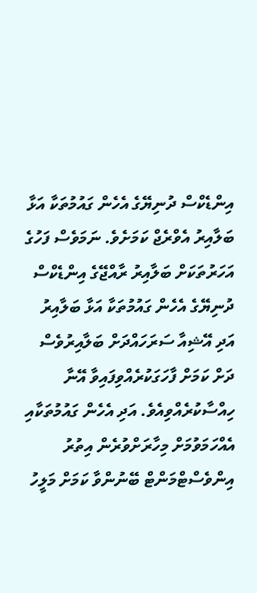އިންޑެކްސް ދުނިޔޭގެ އެހެން ގައުމުތަކާ އަޅާ ބަލާއިރު އެވްރެޖް ކަމަށެވެ. ނަމަވެސް ފަހުގެ އަހަރުތަކަށް ބަލާއިރު ރާއްޖޭގެ އިންޑެކްސް ދުނިޔޭގެ އެހެން ގައުމުތަކާ އަޅާ ބަލާއިރު އަދި އޭޝިއާ ސަރަހައްދަށް ބަލާއިރުވެސް ދަށް ކަމަށް ފާހަގަކުރެއްވިފައިވާ އޭނާ ހިއްސާކުރެއްވިއެވެ. އަދި އެހެން ގައުމުތަކާއި އެއްހަމަވުމަށް މިހާރަށްވުރެން އިތުރު އިންވެސްޓްމަންޓް ބޭނުންވާ ކަމަށް މަލީހު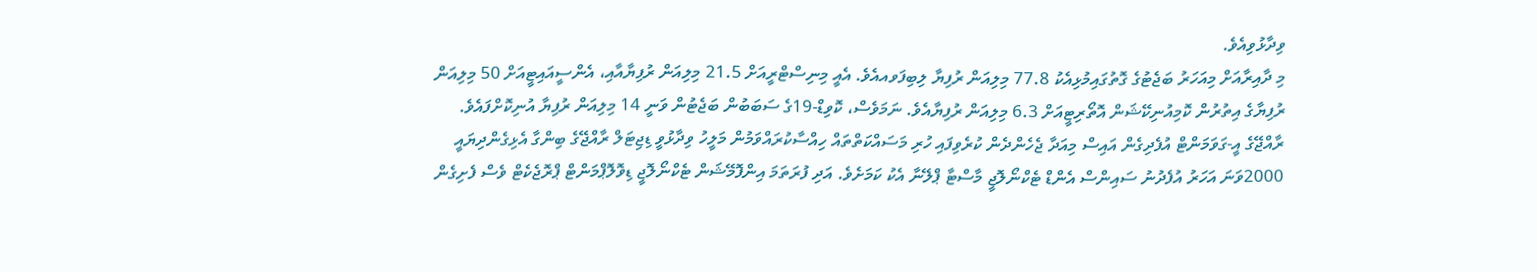ވިދާޅުވިއެވެ.
މި ދާއިރާއަށް މިއަހަރު ބަޖެޓުގެ ގޮތުގައިމުޅިއެކު 77.8 މިލިއަން ރުފިޔާ ލިބިފަވއއެވެ. އެއީ މިނިސްޓްރީއަށް 21.5 މިލިއަން ރުފިޔާއާއި، އެންސީއައިޓީއަށް 50 މިލިއަން ރުފިޔާގެ އިތުރުން ކޮމިއުނިކޭޝަން އޮތޯރިޓީއަށް 6.3 މިލިއަން ރުފިޔާއެވެ. ނަމަވެސް، ކޮވިޑް-19ގެ ސަބަބުން ބަޖެޓުން ވަނީ 14 މިލިއަން ރުފިޔާ އުނިކޮށްފައެވެ.
ރާއްޖޭގެ އީ-ގަވަމަންޓް އުފެދިގެން އައިސް މިއަދާ ޖެހެންދެން ކުރެވިފައި ހުރި މަސައްކަތްތައް ހިއްސާކުރައްވަމުން މަލީހު ވިދާޅުވީ ޑިޖިޓަލް ރާއްޖޭގެ ބިންގާ އެޅިގެންދިޔައީ 2000ވަނަ އަހަރު އުފެދުނު ސައިންސް އެންޑް ޓެކްނޯލޮޖީ މާސްޓާ ޕްލޭނާ އެކު ކަމަށެވެ. އަދި ފުރަތަމަ އިންފޮމޭޝަން ޓެކްނޯލޮޖީ ޑިވޮލޮޕްމަންޓް ޕްރޮޖެކެޓް ވެސް ފެށިގެން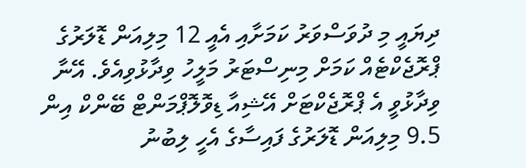ދިޔައީ މި ދުވަސްވަރު ކަމަށާއި އެއީ 12 މިލިއަން ޑޮލަރުގެ ޕްރޮޖެކްޓެއް ކަމަށް މިނިސްޓަރު މަލީހު ވިދާޅުވިއެވެ. އޭނާ ވިދާޅުވީ އެ ޕްރޮޖެކްޓަށް އޭޝިއާ ޑިވޮލޮޕްމަންޓް ބޭންކް އިން 9.5 މިލިއަން ޑޮލަރުގެ ފައިސާގެ އެހީ ލިބުނު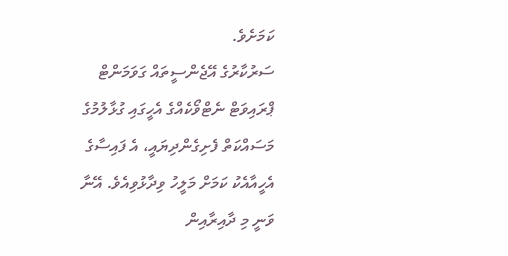ކަމަށެވެ.
ސަރުކާރުގެ އޭޖެންސީތައް ގަވަމަންޓް ޕްރައިވަޓް ނެޓްވޯކެއްގެ އެހީގައި ގުޅާލުމުގެ މަސައްކަތް ފެށިގެންދިޔައީ، އެ ފައިސާގެ އެހީއާއެކު ކަމަށް މަލީހު ވިދާޅުވިއެވެ. އޭނާ ވަނީ މި ދާއިރާއިން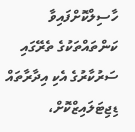ހާސިލްކޮށްފައިވާ ކަންތައްތަކުގެ ތެރޭގައި ސަރުކާރުގެ އެކި އިދާރާތައް ޑިޖިޓަލައިޒްކޮށް،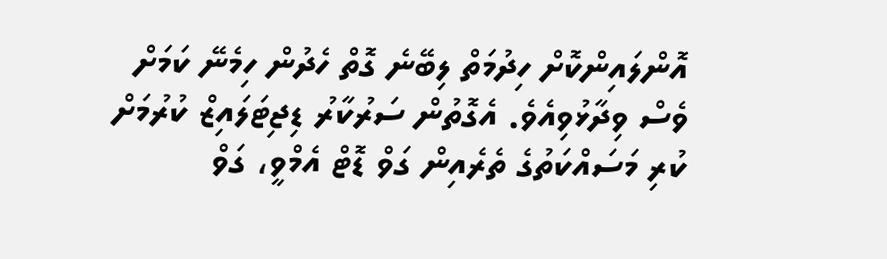އޮންލައިންކޮށް ހިދުމަތް ލިބޭނެ ގޮތް ހެދުން ހިމެނޭ ކަމަށް ވެސް ވިދާޅުވިއެވެ. އެގޮތުން ސަރުކާރު ޑިޖިޓަލައިޒް ކުރުމަށް ކުރި މަސައްކަތުގެ ތެރެއިން ގަވް ޑޮޓް އެމްވީ، ގަވް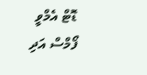ޑޮޓް އެމްވީ ފޯމްސް އަދި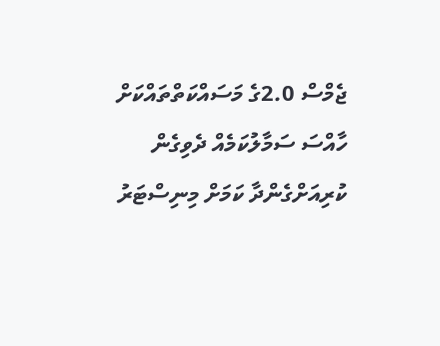ޖެމްސް 2.0ގެ މަސައްކަތްތައްކަށް ހާއްސަ ސަމާލުކަމެއް ދެވިގެން ކުރިއަށްގެންދާ ކަމަށް މިނިސްޓަރު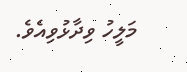މަލީހު ވިދާޅުވިއެވެ.